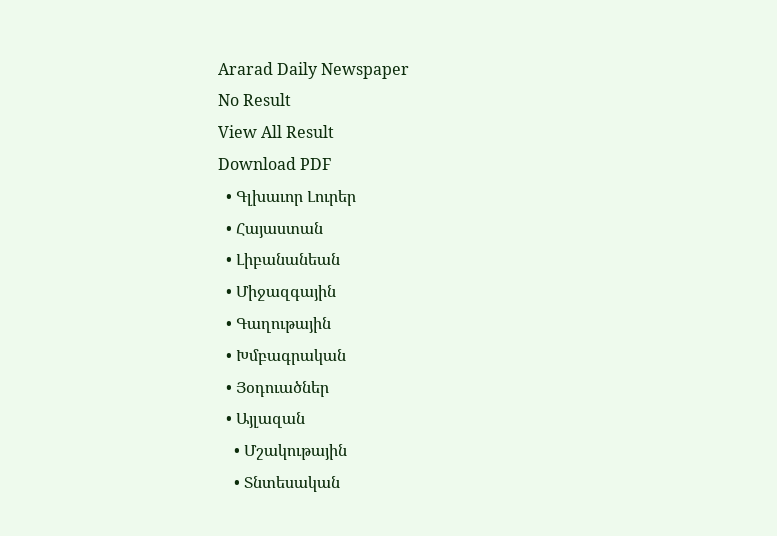Ararad Daily Newspaper
No Result
View All Result
Download PDF
  • Գլխաւոր Լուրեր
  • Հայաստան
  • Լիբանանեան
  • Միջազգային
  • Գաղութային
  • Խմբագրական
  • Յօդուածներ
  • Այլազան
    • Մշակութային
    • Տնտեսական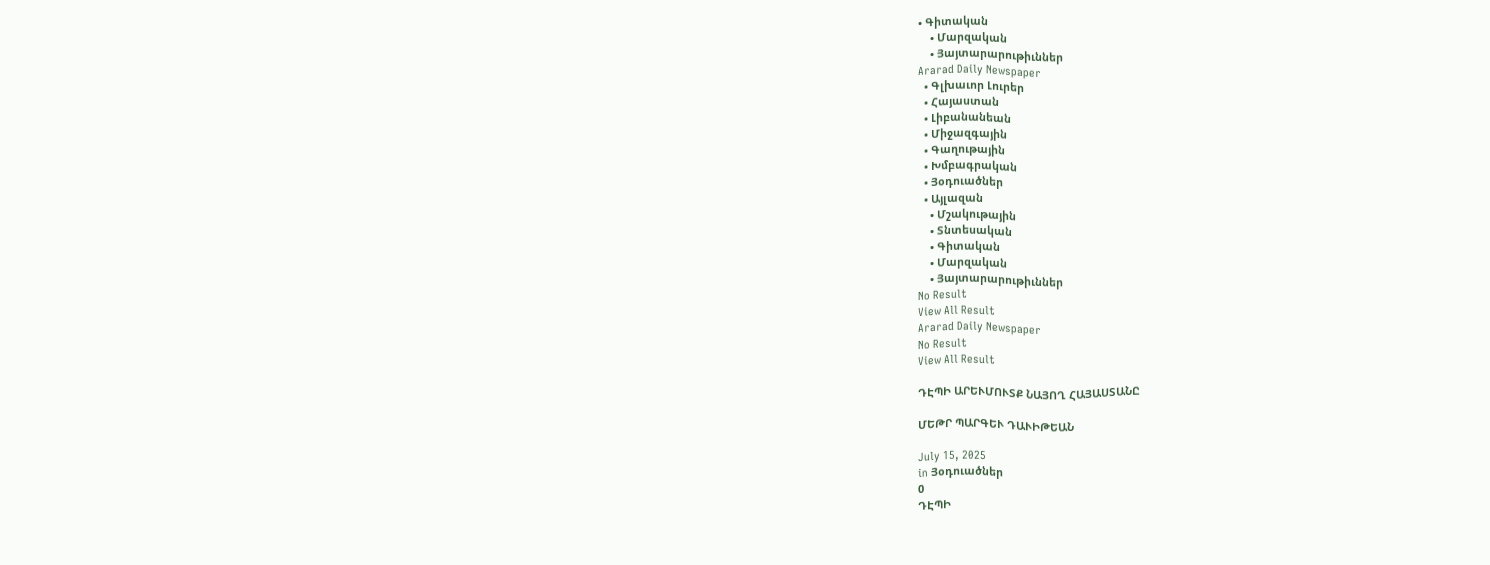• Գիտական
    • Մարզական
    • Յայտարարութիւններ
Ararad Daily Newspaper
  • Գլխաւոր Լուրեր
  • Հայաստան
  • Լիբանանեան
  • Միջազգային
  • Գաղութային
  • Խմբագրական
  • Յօդուածներ
  • Այլազան
    • Մշակութային
    • Տնտեսական
    • Գիտական
    • Մարզական
    • Յայտարարութիւններ
No Result
View All Result
Ararad Daily Newspaper
No Result
View All Result

ԴԷՊԻ ԱՐԵՒՄՈՒՏՔ ՆԱՅՈՂ ՀԱՅԱՍՏԱՆԸ

ՄԵԹՐ ՊԱՐԳԵՒ ԴԱՒԻԹԵԱՆ

July 15, 2025
in Յօդուածներ
0
ԴԷՊԻ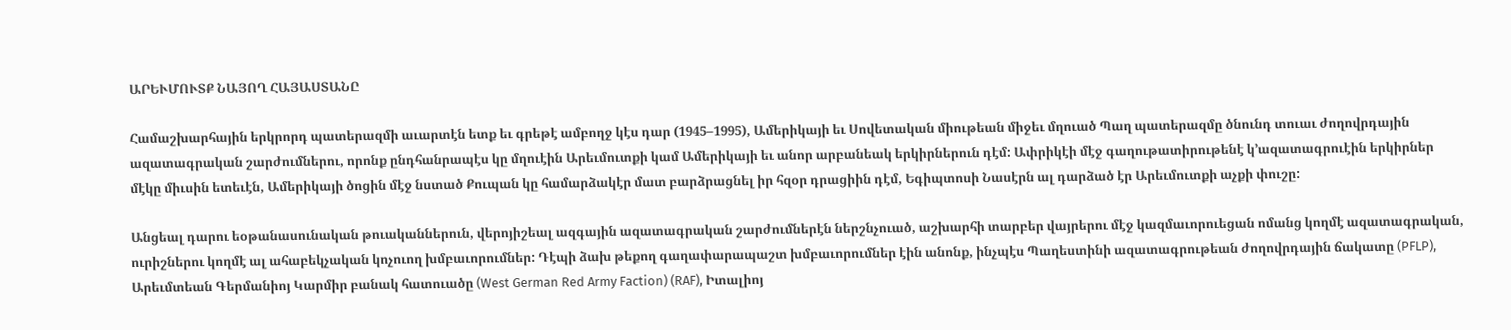ԱՐԵՒՄՈՒՏՔ ՆԱՅՈՂ ՀԱՅԱՍՏԱՆԸ

Համաշխարհային երկրորդ պատերազմի աւարտէն ետք եւ գրեթէ ամբողջ կէս դար (1945–1995), Ամերիկայի եւ Սովետական միութեան միջեւ մղուած Պաղ պատերազմը ծնունդ տուաւ ժողովրդային ազատագրական շարժումներու, որոնք ընդհանրապէս կը մղուէին Արեւմուտքի կամ Ամերիկայի եւ անոր արբանեակ երկիրներուն դէմ: Ափրիկէի մէջ գաղութատիրութենէ կ’ազատագրուէին երկիրներ մէկը միւսին ետեւէն, Ամերիկայի ծոցին մէջ նստած Քուպան կը համարձակէր մատ բարձրացնել իր հզօր դրացիին դէմ, Եգիպտոսի Նասէրն ալ դարձած էր Արեւմուտքի աչքի փուշը:

Անցեալ դարու եօթանասունական թուականներուն, վերոյիշեալ ազգային ազատագրական շարժումներէն ներշնչուած, աշխարհի տարբեր վայրերու մէջ կազմաւորուեցան ոմանց կողմէ ազատագրական, ուրիշներու կողմէ ալ ահաբեկչական կոչուող խմբաւորումներ: Դէպի ձախ թեքող գաղափարապաշտ խմբաւորումներ էին անոնք, ինչպէս Պաղեստինի ազատագրութեան ժողովրդային ճակատը (PFLP), Արեւմտեան Գերմանիոյ Կարմիր բանակ հատուածը (West German Red Army Faction) (RAF), Իտալիոյ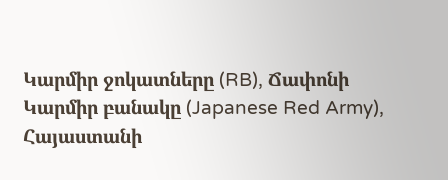Կարմիր ջոկատները (RB), Ճափոնի Կարմիր բանակը (Japanese Red Army), Հայաստանի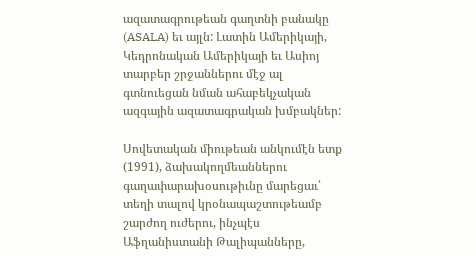ազատագրութեան գաղտնի բանակը (ASALA) եւ այլն: Լատին Ամերիկայի, Կեդրոնական Ամերիկայի եւ Ասիոյ տարբեր շրջաններու մէջ ալ գտնուեցան նման ահաբեկչական ազգային ազատագրական խմբակներ:

Սովետական միութեան անկումէն ետք (1991), ձախակողմեաններու գաղափարախօսութիւնը մարեցաւ՝ տեղի տալով կրօնապաշտութեամբ շարժող ուժերու, ինչպէս Աֆղանիստանի Թալիպանները,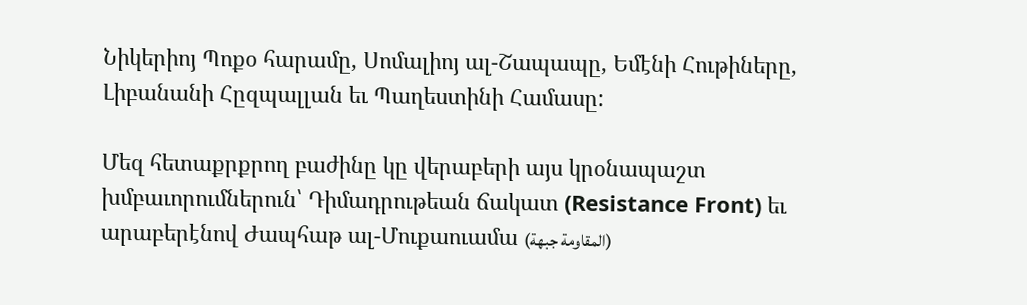Նիկերիոյ Պոքօ հարամը, Սոմալիոյ ալ-Շապապը, Եմէնի Հութիները, Լիբանանի Հըզպալլան եւ Պաղեստինի Համասը:

Մեզ հետաքրքրող բաժինը կը վերաբերի այս կրօնապաշտ խմբաւորումներուն՝ Դիմադրութեան ճակատ (Resistance Front) եւ արաբերէնով Ժապհաթ ալ-Մուքաուամա (المقاومة جبهة)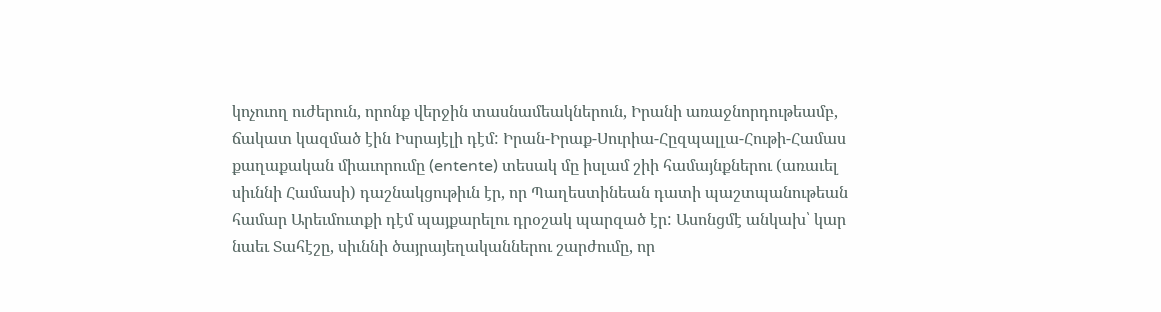կոչուող ուժերուն, որոնք վերջին տասնամեակներուն, Իրանի առաջնորդութեամբ, ճակատ կազմած էին Իսրայէլի դէմ: Իրան-Իրաք-Սուրիա-Հըզպալլա-Հութի-Համաս քաղաքական միաւորումը (entente) տեսակ մը իսլամ շիի համայնքներու (առաւել սիւննի Համասի) դաշնակցութիւն էր, որ Պաղեստինեան դատի պաշտպանութեան համար Արեւմուտքի դէմ պայքարելու դրօշակ պարզած էր: Ասոնցմէ անկախ՝ կար նաեւ Տահէշը, սիւննի ծայրայեղականներու շարժումը, որ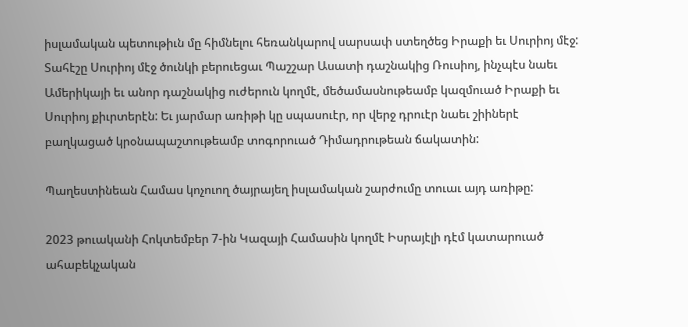իսլամական պետութիւն մը հիմնելու հեռանկարով սարսափ ստեղծեց Իրաքի եւ Սուրիոյ մէջ: Տահէշը Սուրիոյ մէջ ծունկի բերուեցաւ Պաշշար Ասատի դաշնակից Ռուսիոյ, ինչպէս նաեւ Ամերիկայի եւ անոր դաշնակից ուժերուն կողմէ, մեծամասնութեամբ կազմուած Իրաքի եւ Սուրիոյ քիւրտերէն: Եւ յարմար առիթի կը սպասուէր, որ վերջ դրուէր նաեւ շիիներէ բաղկացած կրօնապաշտութեամբ տոգորուած Դիմադրութեան ճակատին:

Պաղեստինեան Համաս կոչուող ծայրայեղ իսլամական շարժումը տուաւ այդ առիթը:

2023 թուականի Հոկտեմբեր 7-ին Կազայի Համասին կողմէ Իսրայէլի դէմ կատարուած ահաբեկչական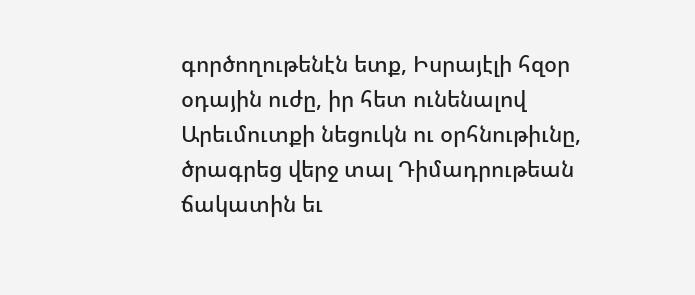գործողութենէն ետք, Իսրայէլի հզօր օդային ուժը, իր հետ ունենալով Արեւմուտքի նեցուկն ու օրհնութիւնը, ծրագրեց վերջ տալ Դիմադրութեան ճակատին եւ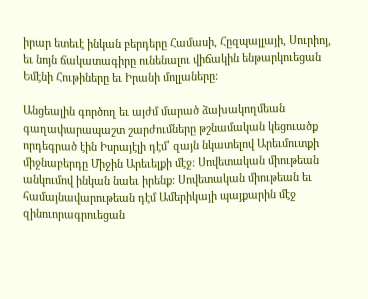իրար ետեւէ ինկան բերդերը Համասի, Հըզպալլայի, Սուրիոյ, եւ նոյն ճակատագիրը ունենալու վիճակին ենթարկուեցան Եմէնի Հութիները եւ Իրանի մոլլաները:

Անցեալին գործող եւ այժմ մարած ձախակողմեան գաղափարապաշտ շարժումները թշնամական կեցուածք որդեգրած էին Իսրայէլի դէմ՝ զայն նկատելով Արեւմուտքի միջնաբերդը Միջին Արեւելքի մէջ: Սովետական միութեան անկումով ինկան նաեւ իրենք: Սովետական միութեան եւ համայնավարութեան դէմ Ամերիկայի պայքարին մէջ զինուորագրուեցան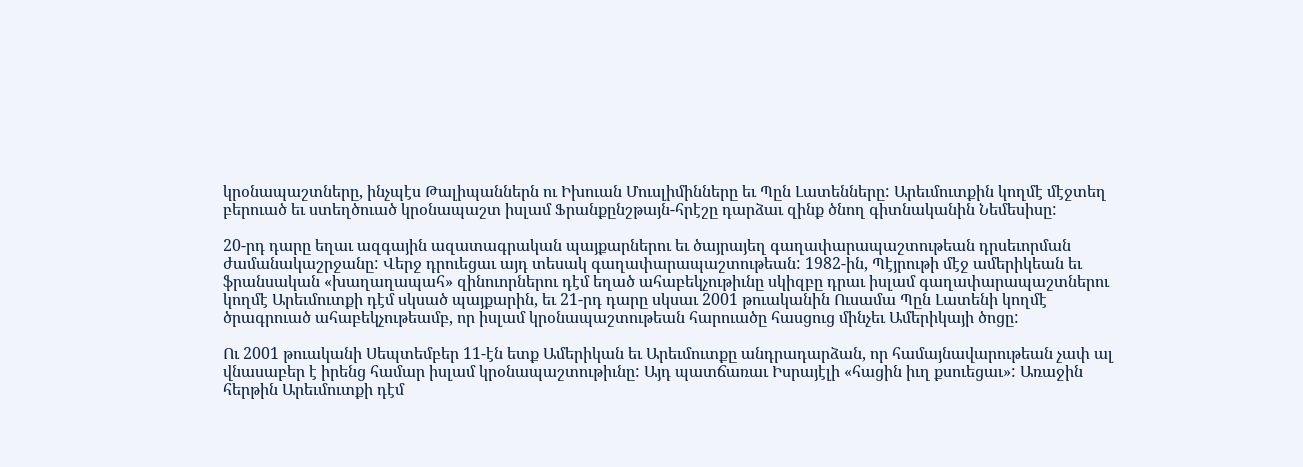կրօնապաշտները, ինչպէս Թալիպաններն ու Իխուան Մուսլիմինները եւ Պըն Լատենները: Արեւմուտքին կողմէ մէջտեղ բերուած եւ ստեղծուած կրօնապաշտ իսլամ Ֆրանքընշթայն-հրէշը դարձաւ զինք ծնող գիտնականին Նեմեսիսը:

20-րդ դարը եղաւ ազգային ազատագրական պայքարներու եւ ծայրայեղ գաղափարապաշտութեան դրսեւորման ժամանակաշրջանը: Վերջ դրուեցաւ այդ տեսակ գաղափարապաշտութեան: 1982-ին, Պէյրութի մէջ ամերիկեան եւ ֆրանսական «խաղաղապահ» զինուորներու դէմ եղած ահաբեկչութիւնը սկիզբը դրաւ իսլամ գաղափարապաշտներու կողմէ Արեւմուտքի դէմ սկսած պայքարին, եւ 21-րդ դարը սկսաւ 2001 թուականին Ուսամա Պըն Լատենի կողմէ ծրագրուած ահաբեկչութեամբ, որ իսլամ կրօնապաշտութեան հարուածը հասցուց մինչեւ Ամերիկայի ծոցը:

Ու 2001 թուականի Սեպտեմբեր 11-էն ետք Ամերիկան եւ Արեւմուտքը անդրադարձան, որ համայնավարութեան չափ ալ վնասաբեր է իրենց համար իսլամ կրօնապաշտութիւնը: Այդ պատճառաւ Իսրայէլի «հացին իւղ քսուեցաւ»: Առաջին հերթին Արեւմուտքի դէմ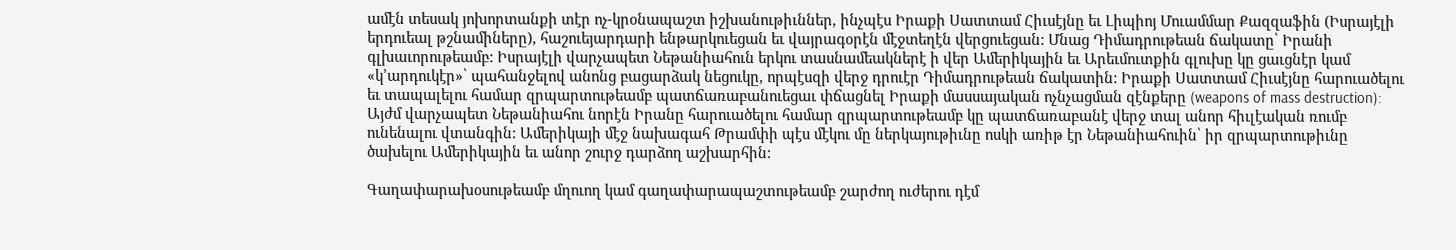ամէն տեսակ յոխորտանքի տէր ոչ-կրօնապաշտ իշխանութիւններ, ինչպէս Իրաքի Սատտամ Հիւսէյնը եւ Լիպիոյ Մուամմար Քազզաֆին (Իսրայէլի երդուեալ թշնամիները), հաշուեյարդարի ենթարկուեցան եւ վայրագօրէն մէջտեղէն վերցուեցան: Մնաց Դիմադրութեան ճակատը՝ Իրանի գլխաւորութեամբ: Իսրայէլի վարչապետ Նեթանիահուն երկու տասնամեակներէ ի վեր Ամերիկային եւ Արեւմուտքին գլուխը կը ցաւցնէր կամ «կ’արդուկէր»՝ պահանջելով անոնց բացարձակ նեցուկը, որպէսզի վերջ դրուէր Դիմադրութեան ճակատին: Իրաքի Սատտամ Հիւսէյնը հարուածելու եւ տապալելու համար զրպարտութեամբ պատճառաբանուեցաւ փճացնել Իրաքի մասսայական ոչնչացման զէնքերը (weapons of mass destruction): Այժմ վարչապետ Նեթանիահու նորէն Իրանը հարուածելու համար զրպարտութեամբ կը պատճառաբանէ վերջ տալ անոր հիւլէական ռումբ ունենալու վտանգին: Ամերիկայի մէջ նախագահ Թրամփի պէս մէկու մը ներկայութիւնը ոսկի առիթ էր Նեթանիահուին՝ իր զրպարտութիւնը ծախելու Ամերիկային եւ անոր շուրջ դարձող աշխարհին:

Գաղափարախօսութեամբ մղուող կամ գաղափարապաշտութեամբ շարժող ուժերու դէմ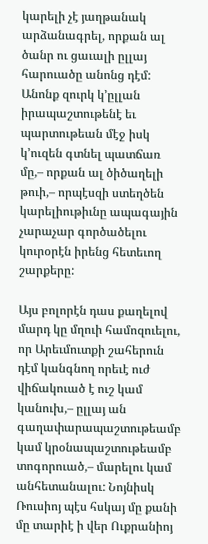կարելի չէ յաղթանակ արձանագրել, որքան ալ ծանր ու ցաւալի ըլլայ հարուածը անոնց դէմ: Անոնք զուրկ կ’ըլլան իրապաշտութենէ եւ պարտութեան մէջ իսկ կ’ուզեն գտնել պատճառ մը,– որքան ալ ծիծաղելի թուի,– որպէսզի ստեղծեն կարելիութիւնը ապագային չարաչար գործածելու կուրօրէն իրենց հետեւող շարքերը:

Այս բոլորէն դաս քաղելով մարդ կը մղուի համոզուելու, որ Արեւմուտքի շահերուն դէմ կանգնող որեւէ ուժ վիճակուած է ուշ կամ կանուխ,– ըլլայ ան գաղափարապաշտութեամբ կամ կրօնապաշտութեամբ տոգորուած,– մարելու կամ անհետանալու: Նոյնիսկ Ռուսիոյ պէս հսկայ մը քանի մը տարիէ ի վեր Ուքրանիոյ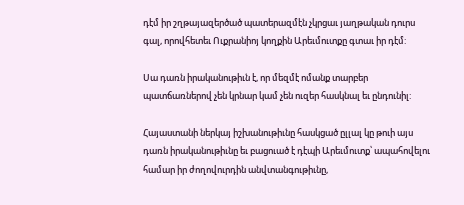դէմ իր շղթայազերծած պատերազմէն չկրցաւ յաղթական դուրս գալ, որովհետեւ Ուքրանիոյ կողքին Արեւմուտքը գտաւ իր դէմ:

Սա դառն իրականութիւն է, որ մեզմէ ոմանք տարբեր պատճառներով չեն կրնար կամ չեն ուզեր հասկնալ եւ ընդունիլ:

Հայաստանի ներկայ իշխանութիւնը հասկցած ըլլալ կը թուի այս դառն իրականութիւնը եւ բացուած է դէպի Արեւմուտք՝ ապահովելու համար իր ժողովուրդին անվտանգութիւնը,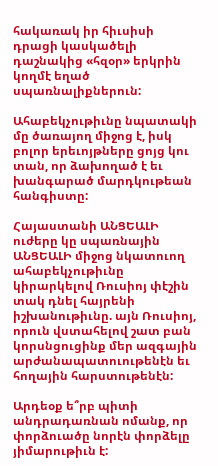հակառակ իր հիւսիսի դրացի կասկածելի դաշնակից «հզօր» երկրին կողմէ եղած սպառնալիքներուն:

Ահաբեկչութիւնը նպատակի մը ծառայող միջոց է, իսկ բոլոր երեւոյթները ցոյց կու տան, որ ձախողած է եւ խանգարած մարդկութեան հանգիստը:

Հայաստանի ԱՆՑԵԱԼԻ ուժերը կը սպառնային ԱՆՑԵԱԼԻ միջոց նկատուող ահաբեկչութիւնը կիրարկելով Ռուսիոյ փէշին տակ դնել հայրենի իշխանութիւնը. այն Ռուսիոյ, որուն վստահելով շատ բան կորսնցուցինք մեր ազգային արժանապատուութենէն եւ հողային հարստութենէն:

Արդեօք ե՞րբ պիտի անդրադառնան ոմանք, որ փորձուածը նորէն փորձելը յիմարութիւն է: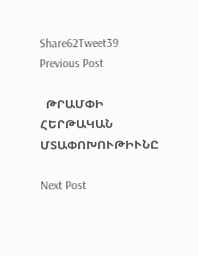Share62Tweet39
Previous Post

  ԹՐԱՄՓԻ ՀԵՐԹԱԿԱՆ ՄՏԱՓՈԽՈՒԹԻՒՆԸ

Next Post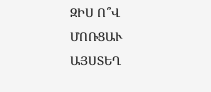ԶԻՍ Ո՞Վ ՄՈՌՑԱՒ ԱՅՍՏԵՂ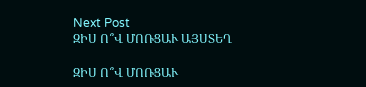Next Post
ԶԻՍ Ո՞Վ ՄՈՌՑԱՒ ԱՅՍՏԵՂ

ԶԻՍ Ո՞Վ ՄՈՌՑԱՒ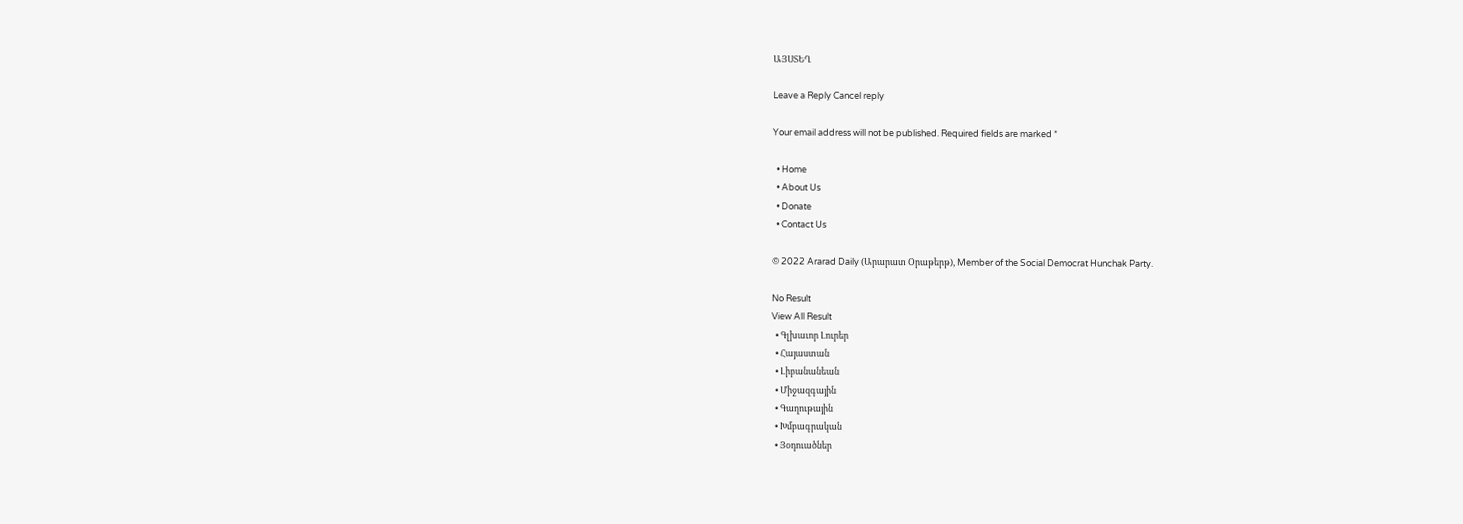ԱՅՍՏԵՂ

Leave a Reply Cancel reply

Your email address will not be published. Required fields are marked *

  • Home
  • About Us
  • Donate
  • Contact Us

© 2022 Ararad Daily (Արարատ Օրաթերթ), Member of the Social Democrat Hunchak Party.

No Result
View All Result
  • Գլխաւոր Լուրեր
  • Հայաստան
  • Լիբանանեան
  • Միջազգային
  • Գաղութային
  • Խմբագրական
  • Յօդուածներ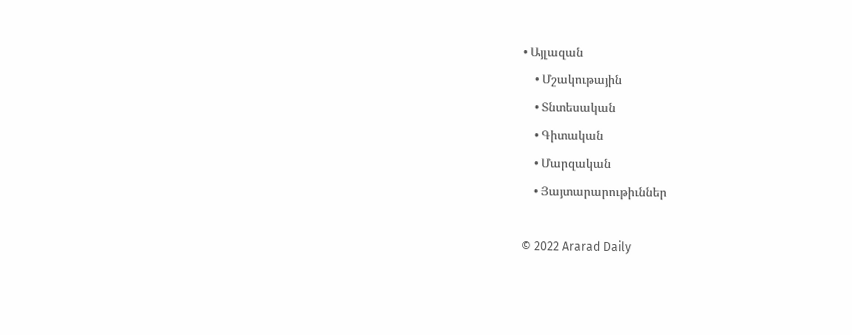• Այլազան
    • Մշակութային
    • Տնտեսական
    • Գիտական
    • Մարզական
    • Յայտարարութիւններ

© 2022 Ararad Daily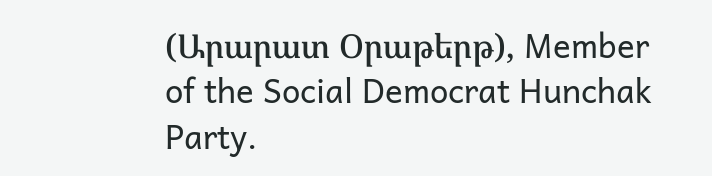(Արարատ Օրաթերթ), Member of the Social Democrat Hunchak Party.